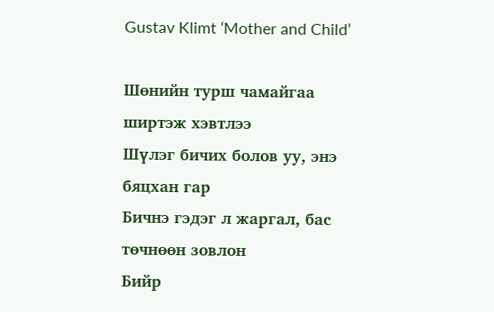Gustav Klimt ‘Mother and Child’

Шөнийн турш чамайгаа ширтэж хэвтлээ
Шүлэг бичих болов уу, энэ бяцхан гар
Бичнэ гэдэг л жаргал, бас төчнөөн зовлон
Бийр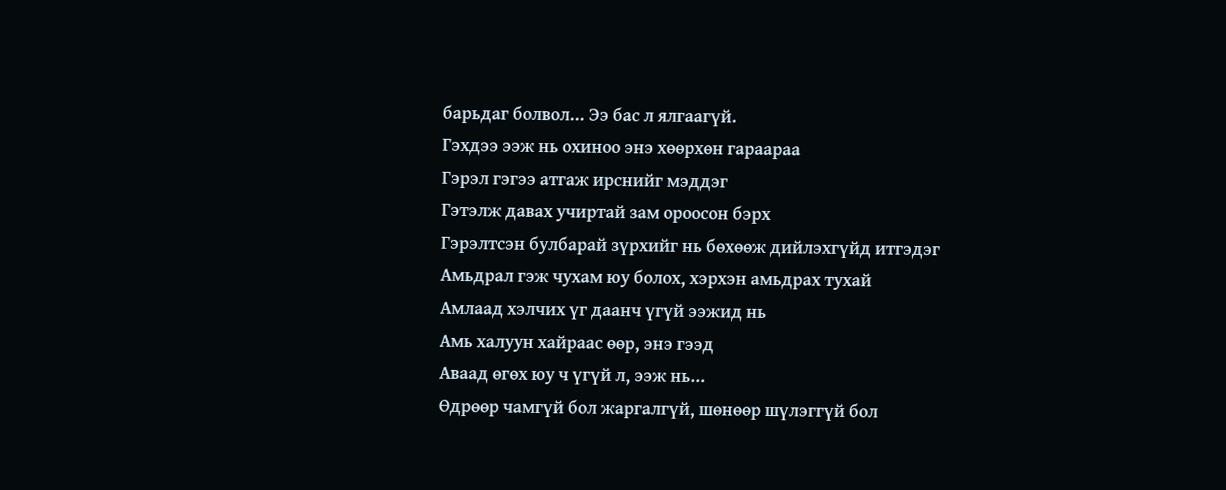барьдаг болвол… Ээ бас л ялгаагүй.
Гэхдээ ээж нь охиноо энэ хөөрхөн гараараа
Гэрэл гэгээ атгаж ирснийг мэддэг
Гэтэлж давах учиртай зам ороосон бэрх
Гэрэлтсэн булбарай зүрхийг нь бөхөөж дийлэхгүйд итгэдэг
Амьдрал гэж чухам юу болох, хэрхэн амьдрах тухай
Амлаад хэлчих үг даанч үгүй ээжид нь
Амь халуун хайраас өөр, энэ гээд
Аваад өгөх юу ч үгүй л, ээж нь…
Өдрөөр чамгүй бол жаргалгүй, шөнөөр шүлэггүй бол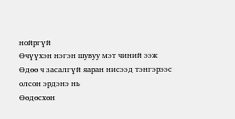нойргүй
Өчүүхэн нэгэн шувуу мэт чиний ээж
Өдөө ч засалгүй яаран нисээд тэнгэрээс олсон эрдэнэ нь
Өөдөсхөн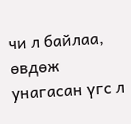чи л байлаа, өвдөж унагасан үгс л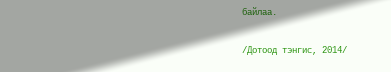байлаа.

/Дотоод тэнгис, 2014/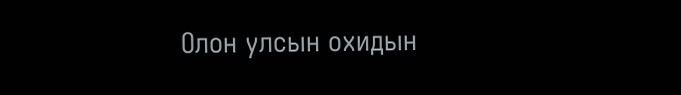Олон улсын охидын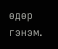өдөр гэнэм.